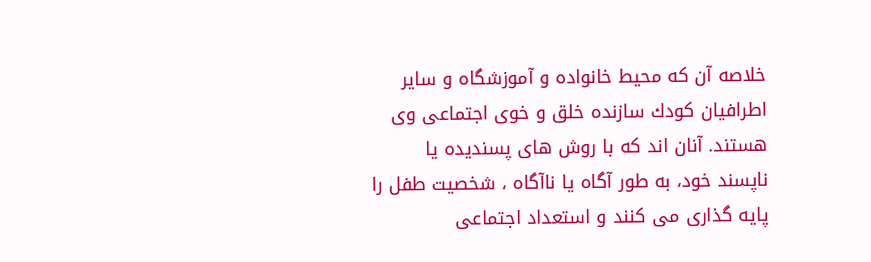خلاصه آن كه محيط خانواده و آموزشگاه و ساير اطرافيان كودك سازنده خلق و خوى اجتماعى وى هستند. آنان اند كه با روش هاى پسنديده يا ناپسند خود، به طور آگاه يا ناآگاه ، شخصیت طفل را پايه گذارى مى كنند و استعداد اجتماعى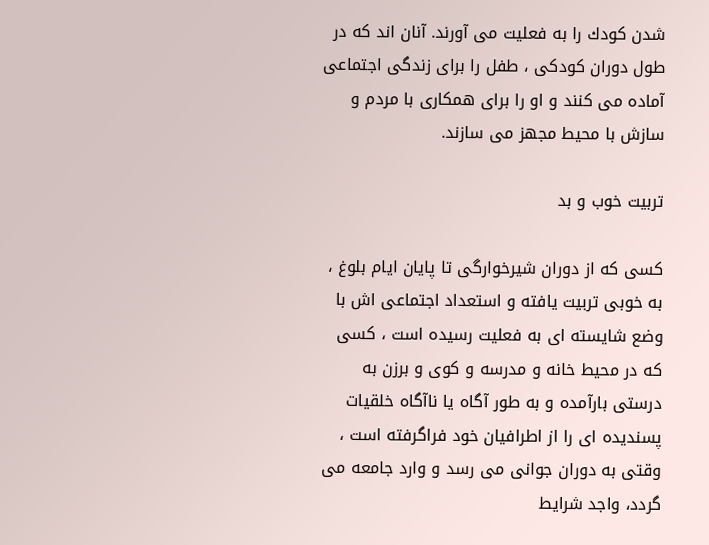شدن كودك را به فعليت مى آورند. آنان اند كه در طول دوران كودكى ، طفل را براى زندگى اجتماعى آماده مى كنند و او را براى همكارى با مردم و سازش با محيط مجهز مى سازند.

تربيت خوب و بد

كسى كه از دوران شيرخوارگى تا پايان ايام بلوغ ، به خوبى تربيت يافته و استعداد اجتماعى اش با وضع شايسته اى به فعليت رسيده است ، كسى كه در محيط خانه و مدرسه و كوى و برزن به درستى بارآمده و به طور آگاه يا ناآگاه خلقيات پسنديده اى را از اطرافيان خود فراگرفته است ، وقتى به دوران جوانى مى رسد و وارد جامعه مى گردد، واجد شرايط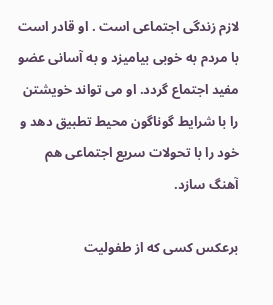لازم زندگى اجتماعى است . او قادر است با مردم به خوبى بياميزد و به آسانى عضو مفيد اجتماع گردد. او مى تواند خويشتن را با شرايط گوناگون محيط تطبيق دهد و خود را با تحولات سريع اجتماعى هم آهنگ سازد.

برعكس كسى كه از طفوليت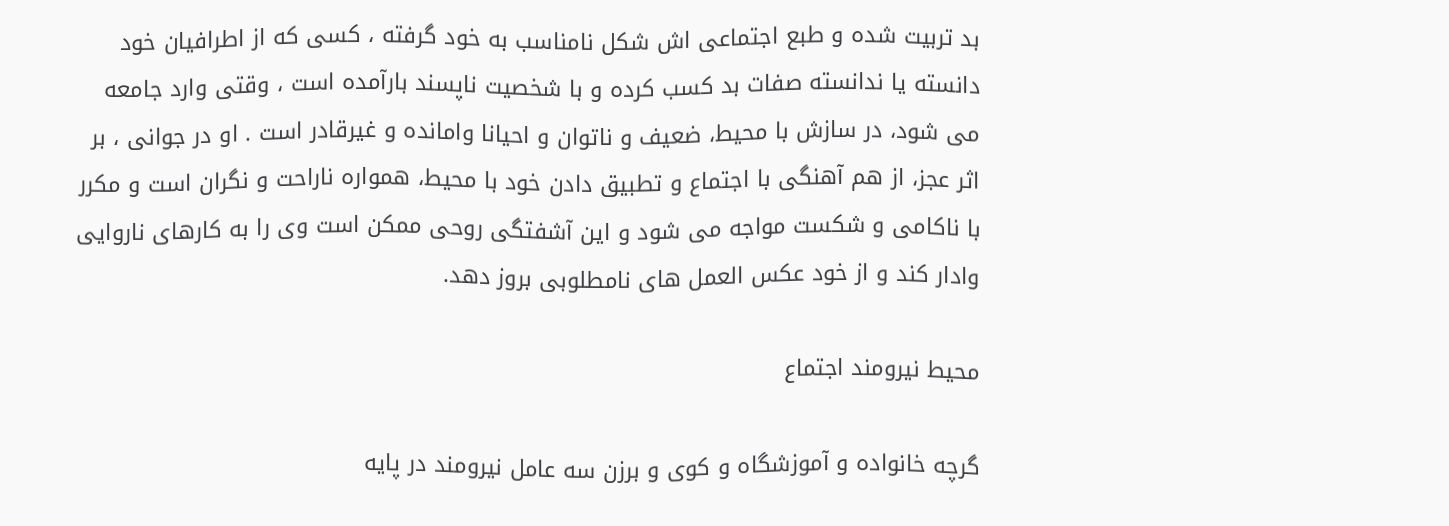بد تربيت شده و طبع اجتماعى اش شكل نامناسب به خود گرفته ، كسى كه از اطرافيان خود دانسته يا ندانسته صفات بد كسب كرده و با شخصیت ناپسند بارآمده است ، وقتى وارد جامعه مى شود، در سازش با محيط، ضعيف و ناتوان و احيانا وامانده و غيرقادر است . او در جوانى ، بر اثر عجز، از هم آهنگى با اجتماع و تطبيق دادن خود با محيط، همواره ناراحت و نگران است و مكرر با ناكامى و شكست مواجه مى شود و اين آشفتگى روحى ممكن است وى را به كارهاى ناروايى وادار كند و از خود عكس العمل هاى نامطلوبى بروز دهد.

محيط نيرومند اجتماع

گرچه خانواده و آموزشگاه و كوى و برزن سه عامل نيرومند در پايه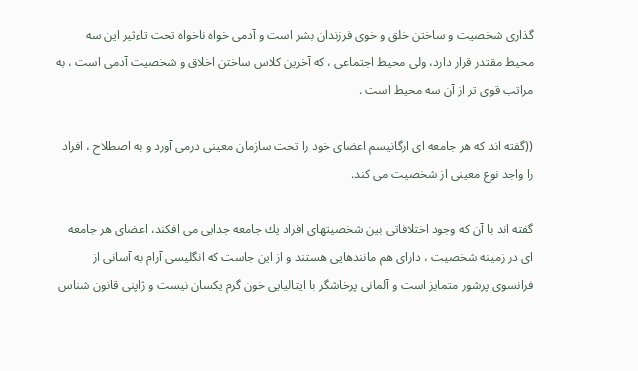گذارى شخصیت و ساختن خلق و خوى فرزندان بشر است و آدمى خواه ناخواه تحت تاءثير اين سه محيط مقتدر قرار دارد، ولى محيط اجتماعى ، كه آخرين كلاس ساختن اخلاق و شخصیت آدمى است ، به مراتب قوى تر از آن سه محيط است .

((گفته اند كه هر جامعه اى ارگانيسم اعضاى خود را تحت سازمان معينى درمى آورد و به اصطلاح ، افراد را واجد نوع معينى از شخصیت مى كند.

گفته اند با آن كه وجود اختلافاتى بين شخصیتهاى افراد يك جامعه جدايى مى افكند، اعضاى هر جامعه اى در زمينه شخصیت ، داراى هم مانندهايى هستند و از اين جاست كه انگليسى آرام به آسانى از فرانسوى پرشور متمايز است و آلمانى پرخاشگر با ايتاليايى خون گرم يكسان نيست و ژاپنى قانون شناس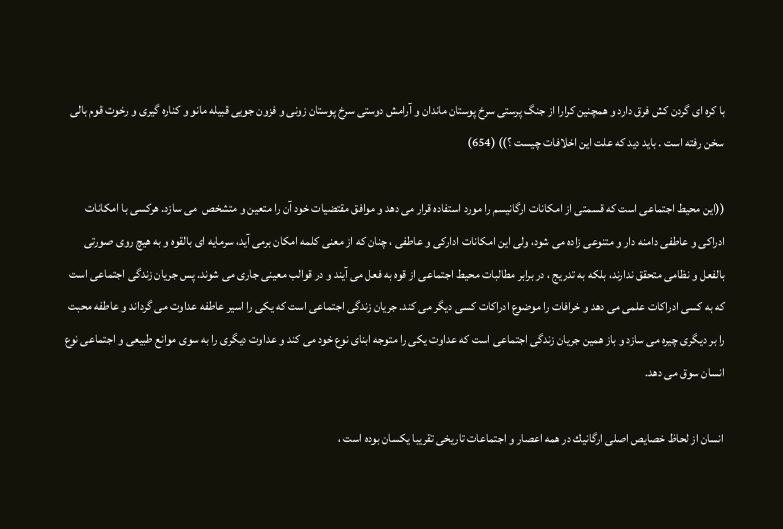با كره اى گردن كش فرق دارد و همچنين كرارا از جنگ پرستى سرخ پوستان ماندان و آرامش دوستى سرخ ‌پوستان زونى و فزون جويى قبيله مانو و كناره گيرى و رخوت قوم بالى سخن رفته است . بايد ديد كه علت اين اخلافات چيست ؟)) (654)

((اين محيط اجتماعى است كه قسمتى از امكانات ارگانيسم را مورد استفاده قرار مى دهد و موافق مقتضيات خود آن را متعين و متشخص ‍ مى سازد. هركسى با امكانات ادراكى و عاطفى دامنه دار و متنوعى زاده مى شود، ولى اين امكانات اداركى و عاطفى ، چنان كه از معنى كلمه امكان برمى آيد، سرمايه اى بالقوه و به هيچ روى صورتى بالفعل و نظامى متحقق ندارند، بلكه به تدريج ، در برابر مطالبات محيط اجتماعى از قوه به فعل مى آيند و در قوالب معينى جارى مى شوند. پس جريان زندگى اجتماعى است كه به كسى ادراكات علمى مى دهد و خرافات را موضوع ادراكات كسى ديگر مى كند. جريان زندگى اجتماعى است كه يكى را اسير عاطفه عداوت مى گرداند و عاطفه محبت را بر ديگرى چيره مى سازد و باز همين جريان زندگى اجتماعى است كه عداوت يكى را متوجه ابناى نوع خود مى كند و عداوت ديگرى را به سوى موانع طبيعى و اجتماعى نوع انسان سوق مى دهد.

انسان از لحاظ خصايص اصلى ارگانيك در همه اعصار و اجتماعات تاريخى تقريبا يكسان بوده است ،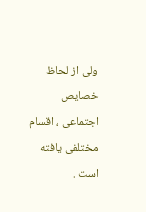ولى از لحاظ خصايص اجتماعى ، اقسام مختلفى يافته است .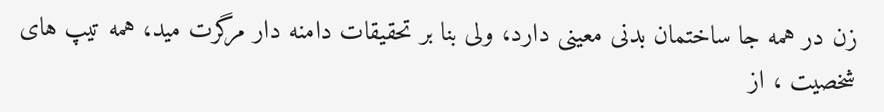زن در همه جا ساختمان بدنى معينى دارد، ولى بنا بر تحقيقات دامنه دار مرگرت ميد، همه تيپ هاى شخصیت ، از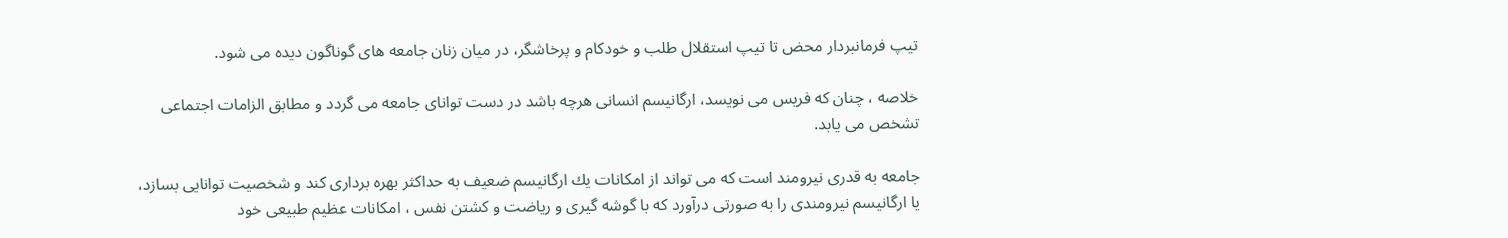تيپ فرمانبردار محض تا تيپ استقلال طلب و خودكام و پرخاشگر، در ميان زنان جامعه هاى گوناگون ديده مى شود.

خلاصه ، چنان كه فريس مى نويسد، ارگانيسم انسانى هرچه باشد در دست تواناى جامعه مى گردد و مطابق الزامات اجتماعى تشخص مى يابد.

جامعه به قدرى نيرومند است كه مى تواند از امكانات يك ارگانيسم ضعيف به حداكثر بهره بردارى كند و شخصیت توانايى بسازد، يا ارگانيسم نيرومندى را به صورتى درآورد كه با گوشه گيرى و رياضت و كشتن نفس ، امكانات عظيم طبيعى خود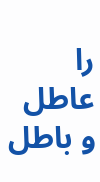را عاطل و باطل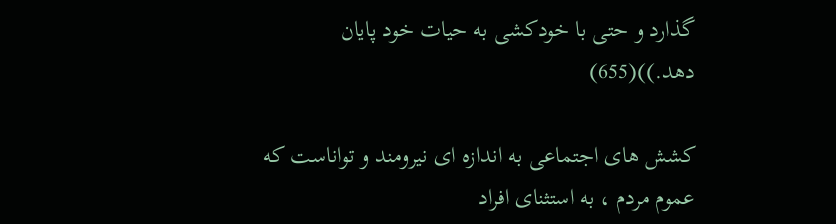گذارد و حتى با خودكشى به حيات خود پايان دهد.))(655)

كشش هاى اجتماعى به اندازه اى نيرومند و تواناست كه عموم مردم ، به استثناى افراد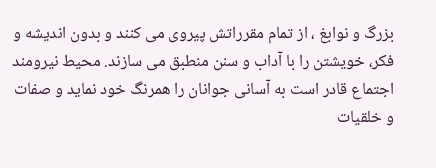بزرگ و نوابغ ، از تمام مقرراتش پيروى مى كنند و بدون انديشه و فكر، خويشتن را با آداب و سنن منطبق مى سازند. محيط نيرومند اجتماع قادر است به آسانى جوانان را همرنگ خود نمايد و صفات و خلقيات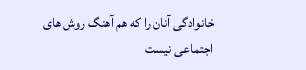خانوادگى آنان را كه هم آهنگ روش هاى اجتماعى نيست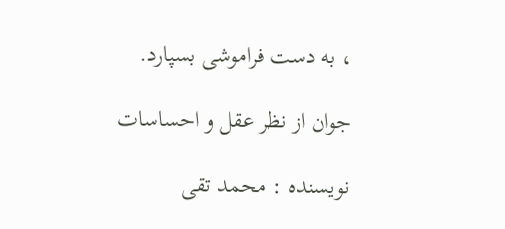، به دست فراموشى بسپارد.

جوان از نظر عقل و احساسات

نويسنده : محمد تقى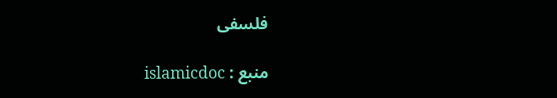فلسفى

منبع : islamicdoc